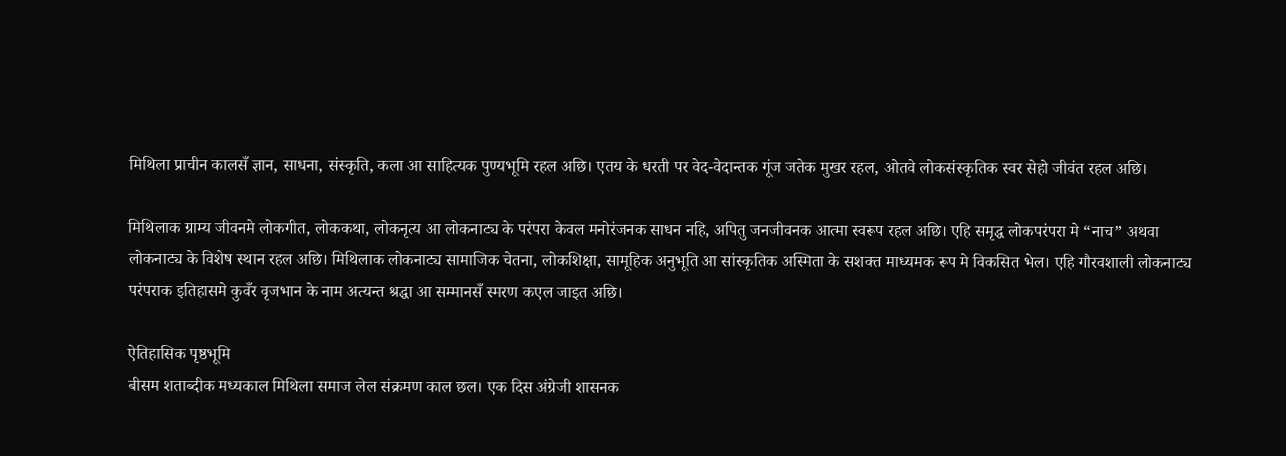मिथिला प्राचीन कालसँ ज्ञान, साधना, संस्कृति, कला आ साहित्यक पुण्यभूमि रहल अछि। एतय के धरती पर वेद-वेदान्तक गूंज जतेक मुखर रहल, ओतवे लोकसंस्कृतिक स्वर सेहो जीवंत रहल अछि।

मिथिलाक ग्राम्य जीवनमे लोकगीत, लोककथा, लोकनृत्य आ लोकनाट्य के परंपरा केवल मनोरंजनक साधन नहि, अपितु जनजीवनक आत्मा स्वरूप रहल अछि। एहि समृद्ध लोकपरंपरा मे “नाच” अथवा लोकनाट्य के विशेष स्थान रहल अछि। मिथिलाक लोकनाट्य सामाजिक चेतना, लोकशिक्षा, सामूहिक अनुभूति आ सांस्कृतिक अस्मिता के सशक्त माध्यमक रूप मे विकसित भेल। एहि गौरवशाली लोकनाट्य परंपराक इतिहासमे कुवँर वृजभान के नाम अत्यन्त श्रद्धा आ सम्मानसँ स्मरण कएल जाइत अछि।

ऐतिहासिक पृष्ठभूमि
बीसम शताब्दीक मध्यकाल मिथिला समाज लेल संक्रमण काल छल। एक दिस अंग्रेजी शासनक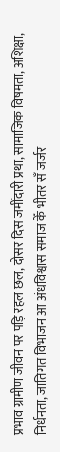प्रभाव ग्रामीण जीवन पर पड़ि रहल छल, दोसर दिस जमींदारी प्रथा, सामाजिक विषमता, अशिक्षा, निर्धनता, जातिगत विभाजन आ अंधविश्वास समाज केँ भीतर सँ जर्जर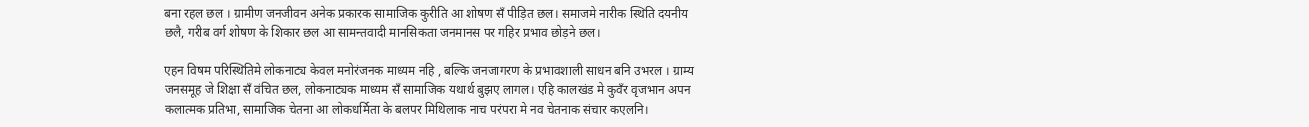बना रहल छल । ग्रामीण जनजीवन अनेक प्रकारक सामाजिक कुरीति आ शोषण सँ पीड़ित छल। समाजमे नारीक स्थिति दयनीय छलै, गरीब वर्ग शोषण के शिकार छल आ सामन्तवादी मानसिकता जनमानस पर गहिर प्रभाव छोड़ने छल।

एहन विषम परिस्थितिमे लोकनाट्य केवल मनोरंजनक माध्यम नहि , बल्कि जनजागरण के प्रभावशाली साधन बनि उभरल । ग्राम्य जनसमूह जे शिक्षा सँ वंचित छल, लोकनाट्यक माध्यम सँ सामाजिक यथार्थ बुझए लागल। एहि कालखंड मे कुवँर वृजभान अपन कलात्मक प्रतिभा, सामाजिक चेतना आ लोकधर्मिता के बलपर मिथिलाक नाच परंपरा मे नव चेतनाक संचार कएलनि।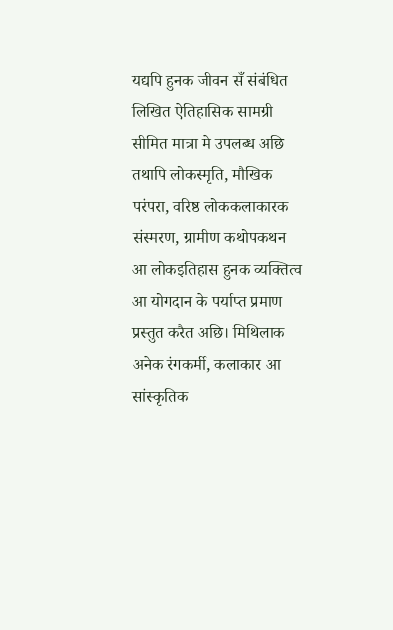यद्यपि हुनक जीवन सँ संबंधित लिखित ऐतिहासिक सामग्री सीमित मात्रा मे उपलब्ध अछि तथापि लोकस्मृति, मौखिक परंपरा, वरिष्ठ लोककलाकारक संस्मरण, ग्रामीण कथोपकथन आ लोकइतिहास हुनक व्यक्तित्व आ योगदान के पर्याप्त प्रमाण प्रस्तुत करैत अछि। मिथिलाक अनेक रंगकर्मी, कलाकार आ सांस्कृतिक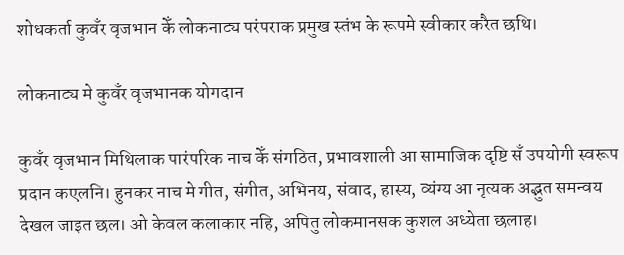शोधकर्ता कुवँर वृजभान केँ लोकनाट्य परंपराक प्रमुख स्तंभ के रूपमे स्वीकार करैत छथि।

लोकनाट्य मे कुवँर वृजभानक योगदान

कुवँर वृजभान मिथिलाक पारंपरिक नाच केँ संगठित, प्रभावशाली आ सामाजिक दृष्टि सँ उपयोगी स्वरूप प्रदान कएलनि। हुनकर नाच मे गीत, संगीत, अभिनय, संवाद, हास्य, व्यंग्य आ नृत्यक अद्भुत समन्वय देखल जाइत छल। ओ केवल कलाकार नहि, अपितु लोकमानसक कुशल अध्येता छलाह।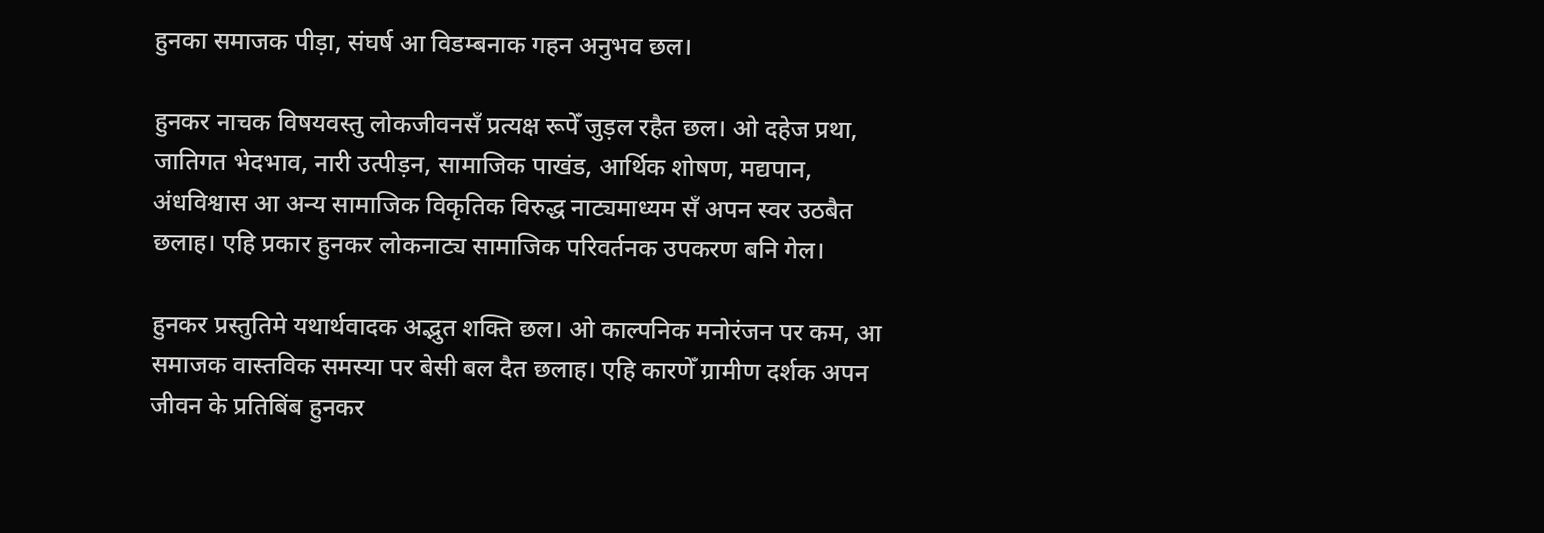हुनका समाजक पीड़ा, संघर्ष आ विडम्बनाक गहन अनुभव छल।

हुनकर नाचक विषयवस्तु लोकजीवनसँ प्रत्यक्ष रूपेँ जुड़ल रहैत छल। ओ दहेज प्रथा, जातिगत भेदभाव, नारी उत्पीड़न, सामाजिक पाखंड, आर्थिक शोषण, मद्यपान, अंधविश्वास आ अन्य सामाजिक विकृतिक विरुद्ध नाट्यमाध्यम सँ अपन स्वर उठबैत छलाह। एहि प्रकार हुनकर लोकनाट्य सामाजिक परिवर्तनक उपकरण बनि गेल।

हुनकर प्रस्तुतिमे यथार्थवादक अद्भुत शक्ति छल। ओ काल्पनिक मनोरंजन पर कम, आ समाजक वास्तविक समस्या पर बेसी बल दैत छलाह। एहि कारणेँ ग्रामीण दर्शक अपन जीवन के प्रतिबिंब हुनकर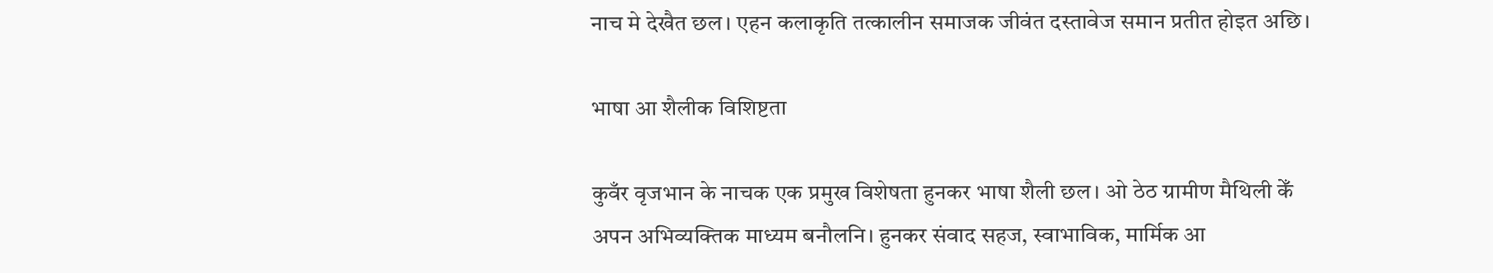नाच मे देखैत छल। एहन कलाकृति तत्कालीन समाजक जीवंत दस्तावेज समान प्रतीत होइत अछि।

भाषा आ शैलीक विशिष्टता

कुवँर वृजभान के नाचक एक प्रमुख विशेषता हुनकर भाषा शैली छल। ओ ठेठ ग्रामीण मैथिली केँ अपन अभिव्यक्तिक माध्यम बनौलनि। हुनकर संवाद सहज, स्वाभाविक, मार्मिक आ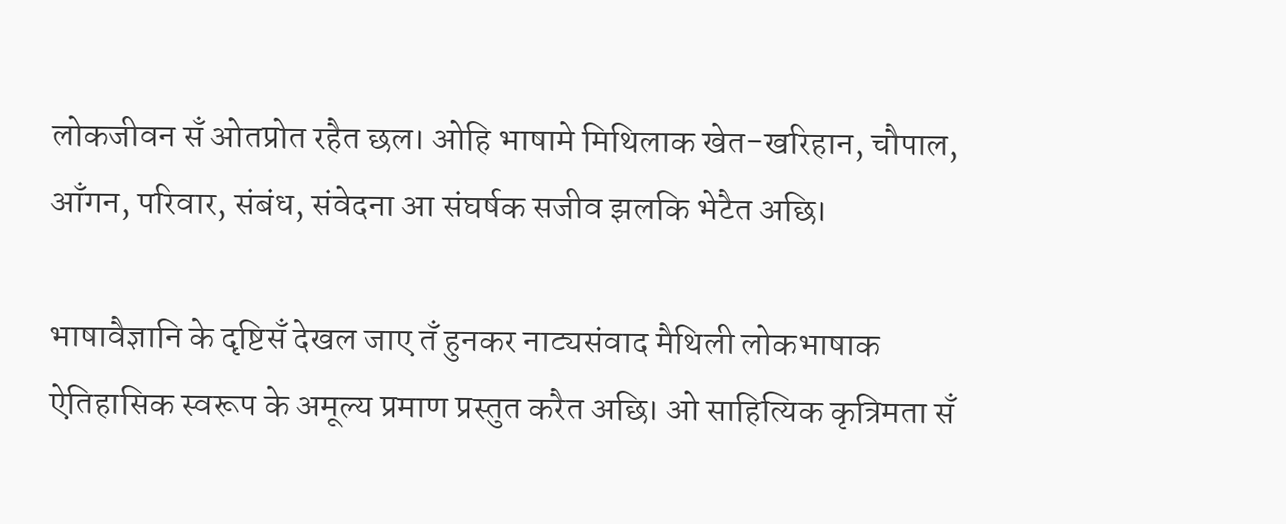लोकजीवन सँ ओतप्रोत रहैत छल। ओहि भाषामे मिथिलाक खेत-खरिहान, चौपाल, आँगन, परिवार, संबंध, संवेदना आ संघर्षक सजीव झलकि भेटैत अछि।

भाषावैज्ञानि के दृष्टिसँ देखल जाए तँ हुनकर नाट्यसंवाद मैथिली लोकभाषाक ऐतिहासिक स्वरूप के अमूल्य प्रमाण प्रस्तुत करैत अछि। ओ साहित्यिक कृत्रिमता सँ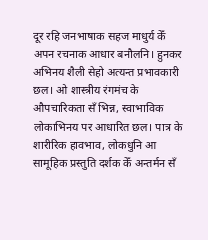दूर रहि जनभाषाक सहज माधुर्य केँ अपन रचनाक आधार बनौलनि। हुनकर अभिनय शैली सेहो अत्यन्त प्रभावकारी छल। ओ शास्त्रीय रंगमंच के औपचारिकता सँ भिन्न, स्वाभाविक लोकाभिनय पर आधारित छल। पात्र के शारीरिक हावभाव, लोकधुनि आ सामूहिक प्रस्तुति दर्शक केँ अन्तर्मन सँ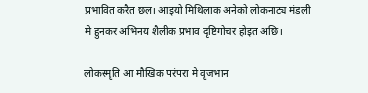प्रभावित करैत छल। आइयो मिथिलाक अनेको लोकनाट्य मंडली मे हुनकर अभिनय शैलीक प्रभाव दृष्टिगोचर होइत अछि।

लोकस्मृति आ मौखिक परंपरा मे वृजभान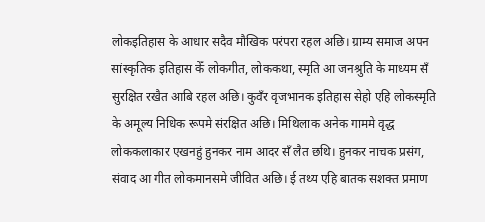लोकइतिहास के आधार सदैव मौखिक परंपरा रहल अछि। ग्राम्य समाज अपन सांस्कृतिक इतिहास केँ लोकगीत, लोककथा, स्मृति आ जनश्रुति के माध्यम सँ सुरक्षित रखैत आबि रहल अछि। कुवँर वृजभानक इतिहास सेहो एहि लोकस्मृति के अमूल्य निधिक रूपमे संरक्षित अछि। मिथिलाक अनेक गाममे वृद्ध लोककलाकार एखनहुं हुनकर नाम आदर सँ लैत छथि। हुनकर नाचक प्रसंग, संवाद आ गीत लोकमानसमे जीवित अछि। ई तथ्य एहि बातक सशक्त प्रमाण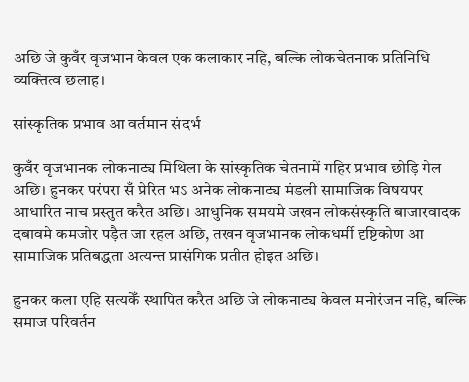अछि जे कुवँर वृजभान केवल एक कलाकार नहि, बल्कि लोकचेतनाक प्रतिनिधि व्यक्तित्व छलाह।

सांस्कृतिक प्रभाव आ वर्तमान संदर्भ

कुवँर वृजभानक लोकनाट्य मिथिला के सांस्कृतिक चेतनामें गहिर प्रभाव छोड़ि गेल अछि। हुनकर परंपरा सँ प्रेरित भऽ अनेक लोकनाट्य मंडली सामाजिक विषयपर आधारित नाच प्रस्तुत करैत अछि। आधुनिक समयमे जखन लोकसंस्कृति बाजारवादक दबावमे कमजोर पड़ैत जा रहल अछि, तखन वृजभानक लोकधर्मी दृष्टिकोण आ सामाजिक प्रतिबद्धता अत्यन्त प्रासंगिक प्रतीत होइत अछि।

हुनकर कला एहि सत्यकेँ स्थापित करैत अछि जे लोकनाट्य केवल मनोरंजन नहि, बल्कि समाज परिवर्तन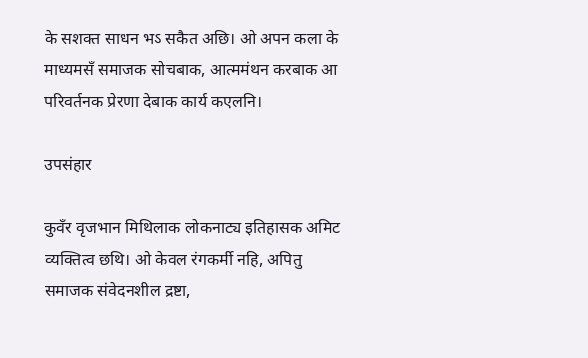के सशक्त साधन भऽ सकैत अछि। ओ अपन कला के माध्यमसँ समाजक सोचबाक, आत्ममंथन करबाक आ परिवर्तनक प्रेरणा देबाक कार्य कएलनि।

उपसंहार

कुवँर वृजभान मिथिलाक लोकनाट्य इतिहासक अमिट व्यक्तित्व छथि। ओ केवल रंगकर्मी नहि, अपितु समाजक संवेदनशील द्रष्टा,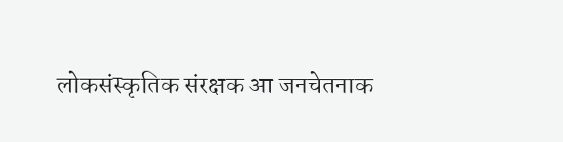लोकसंस्कृतिक संरक्षक आ जनचेतनाक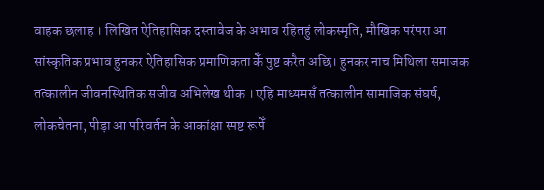वाहक छलाह । लिखित ऐतिहासिक दस्तावेज के अभाव रहितहुं लोकस्मृति, मौखिक परंपरा आ सांस्कृतिक प्रभाव हुनकर ऐतिहासिक प्रमाणिकता केँ पुष्ट करैत अछि। हुनकर नाच मिथिला समाजक तत्कालीन जीवनस्थितिक सजीव अभिलेख थीक । एहि माध्यमसँ तत्कालीन सामाजिक संघर्ष, लोकचेतना, पीड़ा आ परिवर्तन के आकांक्षा स्पष्ट रूपेँ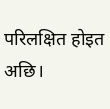परिलक्षित होइत अछि।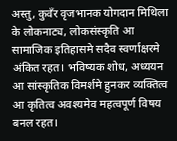अस्तु, कुवँर वृजभानक योगदान मिथिला के लोकनाट्य, लोकसंस्कृति आ सामाजिक इतिहासमे सदैव स्वर्णाक्षरमे अंकित रहत। भविष्यक शोध, अध्ययन आ सांस्कृतिक विमर्शमे हुनकर व्यक्तित्व आ कृतित्व अवश्यमेव महत्वपूर्ण विषय बनल रहत।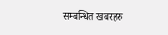सम्बन्धित खबरहरु